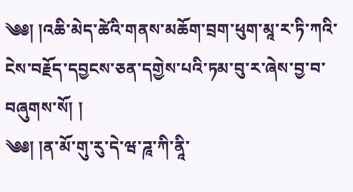༄༅། །འཆི་མེད་ཚེའི་གནས་མཆོག་བྲག་ཕུག་མཱ་ར་ཏི་ཀའི་ངེས་བརྗོད་དབྱངས་ཅན་དགྱེས་པའི་ཏམ་བུ་ར་ཞེས་བྱ་བ་བཞུགས་སོ། །
༄༅། །ན་མོ་གུ་རུ་དེ་ཝ་ཌཱ་ཀི་ནཱི་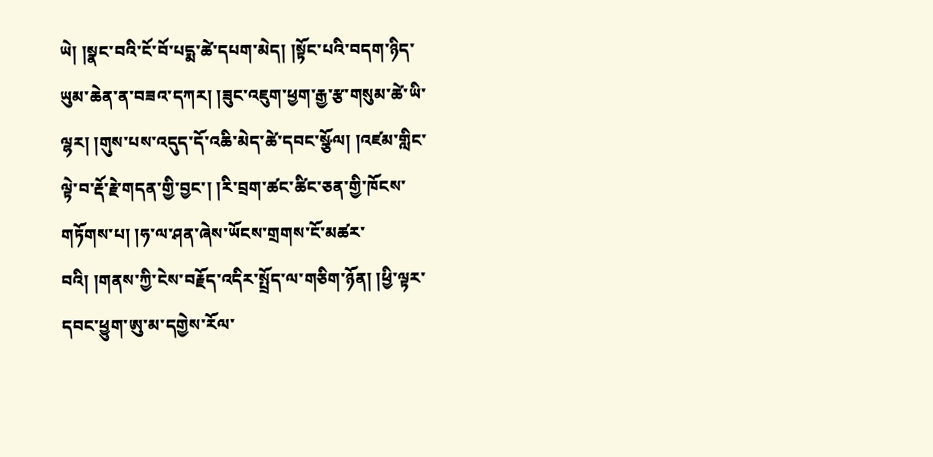ཡེ། །སྣང་བའི་ངོ་བོ་པདྨ་ཚེ་དཔག་མེད། །སྟོང་པའི་བདག་ཉིད་ཡུམ་ཆེན་ན་བཟའ་དཀར། །ཟུང་འཇུག་ཕྱག་རྒྱ་རྩ་གསུམ་ཚེ་ཡི་ལྷར། །གུས་པས་འདུད་དོ་འཆི་མེད་ཚེ་དབང་སྩོལ། །འཛམ་གླིང་ལྟེ་བ་རྡོ་རྗེ་གདན་གྱི་བྱང་། །རི་བྲག་ཚང་ཚིང་ཅན་གྱི་ཁོངས་གཏོགས་པ། །ཧ་ལ་ཤན་ཞེས་ཡོངས་གྲགས་ངོ་མཚར་བའི། །གནས་ཀྱི་ངེས་བརྗོད་འདིར་སྤྲོད་ལ་གཅིག་ཉོན། །ཕྱི་ལྟར་དབང་ཕྱུག་ཨུ་མ་དགྱེས་རོལ་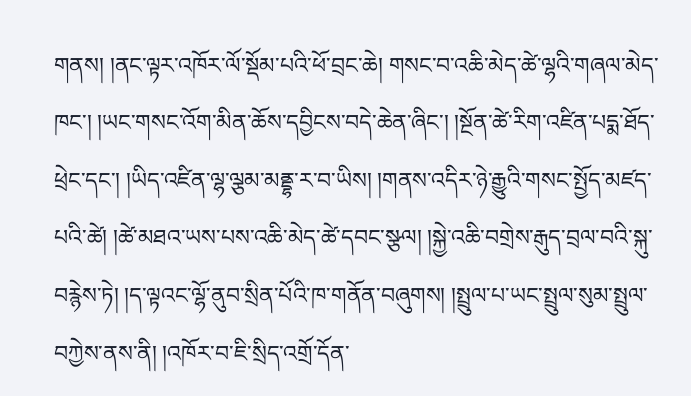གནས། །ནང་ལྟར་འཁོར་ལོ་སྡོམ་པའི་ཕོ་བྲང་ཆེ། གསང་བ་འཆི་མེད་ཚེ་ལྷའི་གཞལ་མེད་ཁང་། །ཡང་གསང་འོག་མིན་ཆོས་དབྱིངས་བདེ་ཆེན་ཞིང་། །སྔོན་ཚེ་རིག་འཛིན་པདྨ་ཐོད་ཕྲེང་དང་། །ཡིད་འཛིན་ལྷ་ལྕམ་མནྡྷ་ར་བ་ཡིས། །གནས་འདིར་ཉེ་རྒྱུའི་གསང་སྤྱོད་མཛད་པའི་ཚེ། །ཚེ་མཐའ་ཡས་པས་འཆི་མེད་ཚེ་དབང་སྩལ། །སྐྱེ་འཆི་བགྲེས་རྒུད་བྲལ་བའི་སྐུ་བརྙེས་ཏེ། །ད་ལྟའང་ལྷོ་ནུབ་སྲིན་པོའི་ཁ་གནོན་བཞུགས། །སྤྲུལ་པ་ཡང་སྤྲུལ་སུམ་སྤྲུལ་བཀྱེས་ནས་ནི། །འཁོར་བ་ཇི་སྲིད་འགྲོ་དོན་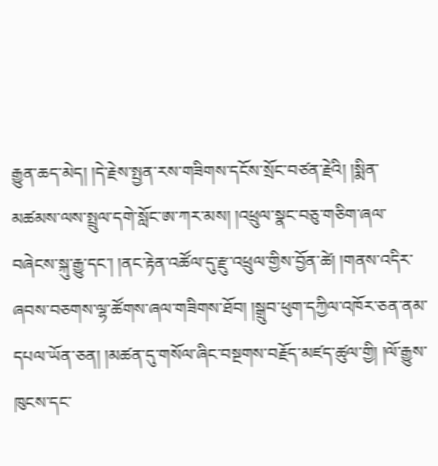རྒྱུན་ཆད་མེད། །དེ་རྗེས་སྤྱན་རས་གཟིགས་དངོས་སྲོང་བཙན་རྗེའི། །སྨིན་མཚམས་ལས་སྤྲུལ་དགེ་སློང་ཨ་ཀར་མས། །འཕྲུལ་སྣང་བཅུ་གཅིག་ཞལ་བཞེངས་སྐུ་རྒྱུ་དང་། །ནང་རྟེན་འཚོལ་དུ་རྫུ་འཕྲུལ་གྱིས་བྱོན་ཚེ། །གནས་འདིར་ཞབས་བཅགས་ལྷ་ཚོགས་ཞལ་གཟིགས་ཐོབ། །སྒྲུབ་ཕུག་དཀྱིལ་འཁོར་ཅན་ནམ་དཔལ་ཡོན་ཅན། །མཚན་དུ་གསོལ་ཞིང་བསྔགས་བརྗོད་མཛད་ཚུལ་གྱི། །ལོ་རྒྱུས་ཁུངས་དང་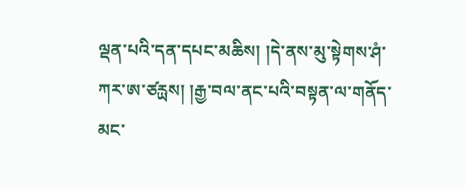ལྡན་པའི་དན་དཔང་མཆིས། །དེ་ནས་མུ་སྟེགས་ཤཾ་ཀར་ཨ་ཙརྻས། །རྒྱ་བལ་ནང་པའི་བསྟན་ལ་གནོད་མང་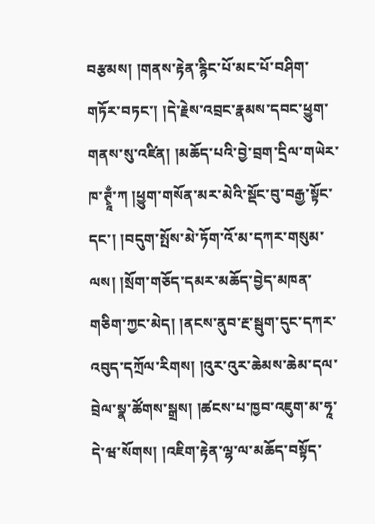བརྩམས། །གནས་རྟེན་རྙིང་པོ་མང་པོ་བཤིག་གཏོར་བཏང་། །དེ་རྗེས་འབྲང་རྣམས་དབང་ཕྱུག་གནས་སུ་འཛིན། །མཆོད་པའི་བྱེ་བྲག་དྲིལ་གཡེར་ཁ་ཊྭཱྃ་ཀ །ཕྱུག་གསོན་མར་མེའི་སྡོང་བུ་བརྒྱ་སྟོང་དང་། །བདུག་སྤོས་མེ་ཏོག་འོ་མ་དཀར་གསུམ་ལས། །སྲོག་གཅོད་དམར་མཆོད་བྱེད་མཁན་གཅིག་ཀྱང་མེད། །ནངས་ནུབ་རྔ་སྦུག་དུང་དཀར་འབུད་དཀྲོལ་རིགས། །འུར་འུར་ཆེམས་ཆེམ་དལ་བྲེལ་སྣ་ཚོགས་སྒྲས། །ཚངས་པ་ཁྱབ་འཇུག་མ་ཧཱ་དེ་ཝ་སོགས། །འཇིག་རྟེན་ལྷ་ལ་མཆོད་བསྟོད་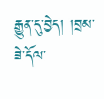རྒྱུན་དུ་བྱེད། །བྲམ་ཟེ་དོལ་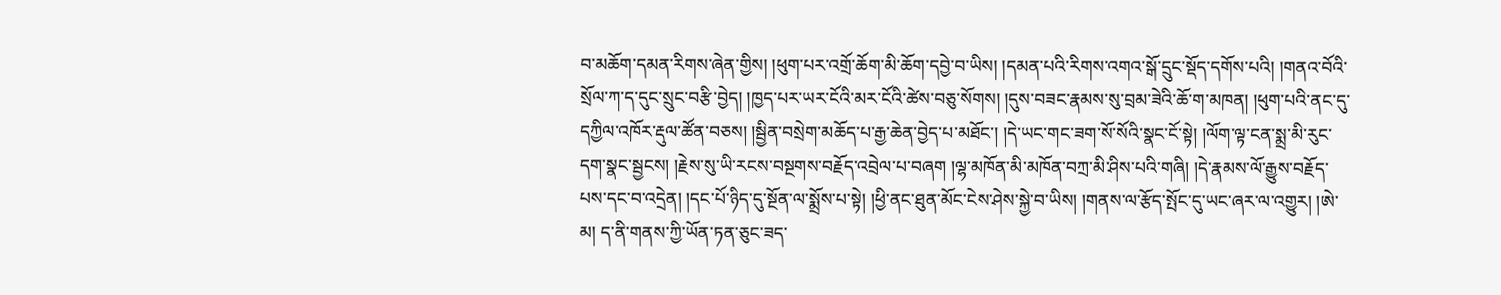བ་མཆོག་དམན་རིགས་ཞེན་གྱིས། །ཕུག་པར་འགྲོ་ཆོག་མི་ཆོག་དབྱེ་བ་ཡིས། །དམན་པའི་རིགས་འགའ་སྒོ་དྲུང་སྡོད་དགོས་པའི། །གནའ་བོའི་སྲོལ་ཀ་ད་དུང་སྲུང་བརྩི་བྱེད། །ཁྱད་པར་ཡར་ངོའི་མར་ངོའི་ཚེས་བཅུ་སོགས། །དུས་བཟང་རྣམས་སུ་བྲམ་ཟེའི་ཆོ་ག་མཁན། །ཕུག་པའི་ནང་དུ་དཀྱིལ་འཁོར་རྡུལ་ཚོན་བཅས། །སྦྱིན་བསྲེག་མཆོད་པ་རྒྱ་ཆེན་བྱེད་པ་མཐོང་། །དེ་ཡང་གང་ཟག་སོ་སོའི་སྣང་ངོ་སྟེ། །ལོག་ལྟ་ངན་སྨྲ་མི་རུང་དག་སྣང་སྦྱངས། །རྗེས་སུ་ཡི་རངས་བསྔགས་བརྗོད་འབྲེལ་པ་བཞག །ལྷ་མཁོན་མི་མཁོན་བཀྲ་མི་ཤིས་པའི་གཞི། །དེ་རྣམས་ལོ་རྒྱུས་བརྗོད་པས་དང་བ་འདྲེན། །དང་པོ་ཉིད་དུ་སྔོན་ལ་སྨྲོས་པ་སྟེ། །ཕྱི་ནང་ཐུན་མོང་ངེས་ཤེས་སྐྱེ་བ་ཡིས། །གནས་ལ་རྩོད་སྤོང་དུ་ཡང་ཞར་ལ་འགྱུར། །ཨེ་མ། ད་ནི་གནས་ཀྱི་ཡོན་ཏན་ཅུང་ཟད་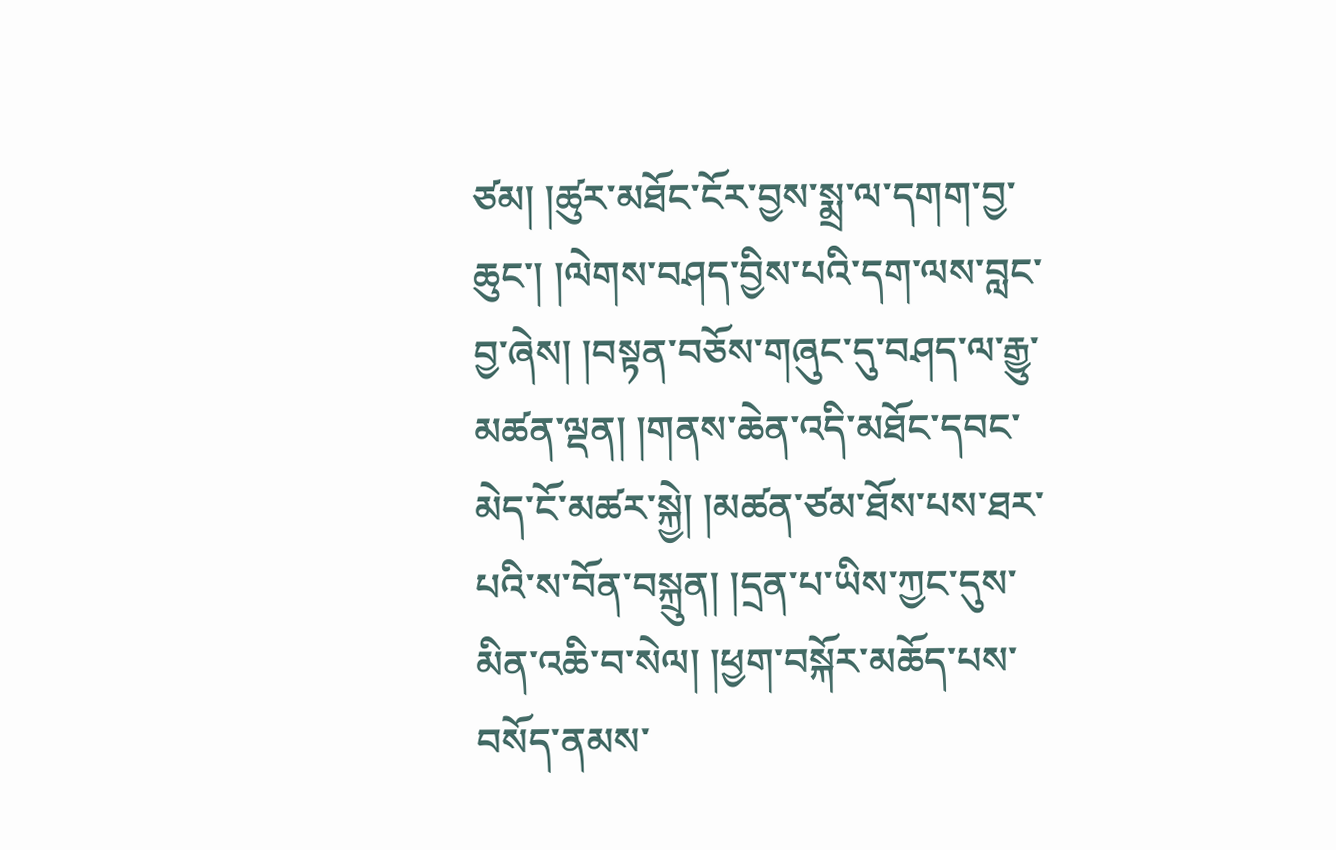ཙམ། །ཚུར་མཐོང་ངོར་བྱས་སྨྲ་ལ་དགག་བྱ་ཆུང་། །ལེགས་བཤད་བྱིས་པའི་དག་ལས་བླང་བྱ་ཞེས། །བསྟན་བཅོས་གཞུང་དུ་བཤད་ལ་རྒྱུ་མཚན་ལྡན། །གནས་ཆེན་འདི་མཐོང་དབང་མེད་ངོ་མཚར་སྐྱེ། །མཚན་ཙམ་ཐོས་པས་ཐར་པའི་ས་བོན་བསྐྲུན། །དྲན་པ་ཡིས་ཀྱང་དུས་མིན་འཆི་བ་སེལ། །ཕྱག་བསྐོར་མཆོད་པས་བསོད་ནམས་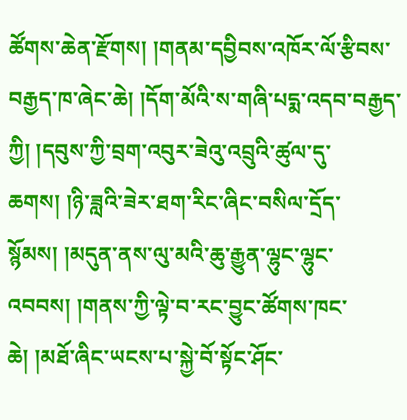ཚོགས་ཆེན་རྫོགས། །གནམ་དབྱིབས་འཁོར་ལོ་རྩིབས་བརྒྱད་ཁ་ཞེང་ཆེ། །དོག་མོའི་ས་གཞི་པདྨ་འདབ་བརྒྱད་ཀྱི། །དབུས་ཀྱི་བྲག་འབུར་ཟེའུ་འབྲུའི་ཚུལ་དུ་ཆགས། །ཉི་ཟླའི་ཟེར་ཐག་རིང་ཞིང་བསིལ་དྲོད་སྙོམས། །མདུན་ནས་ལུ་མའི་ཆུ་རྒྱུན་ལྷུང་ལྷུང་འབབས། །གནས་ཀྱི་ལྟེ་བ་རང་བྱུང་ཚོགས་ཁང་ཆེ། །མཐོ་ཞིང་ཡངས་པ་སྐྱེ་བོ་སྟོང་ཤོང་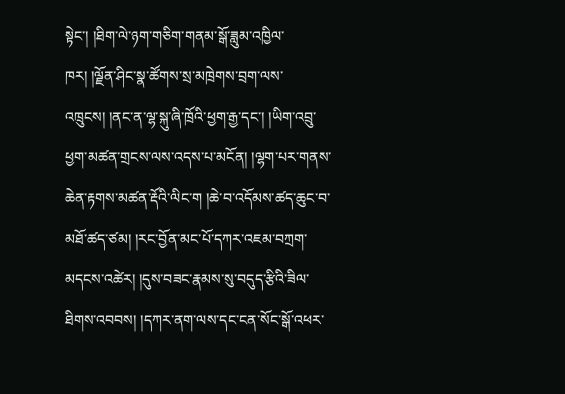སྟེང་། །ཐིག་ལེ་ཉག་གཅིག་གནམ་སྒོ་ཟླུམ་འཁྱིལ་ཁར། །ལྗོན་ཤིང་སྣ་ཚོགས་སྲ་མཁྲེགས་བྲག་ལས་འཁྲུངས། །ནང་ན་ལྷ་སྐུ་ཞི་ཁྲོའི་ཕྱག་རྒྱ་དང་། །ཡིག་འབྲུ་ཕྱག་མཚན་གྲངས་ལས་འདས་པ་མངོན། །ལྷག་པར་གནས་ཆེན་རྟགས་མཚན་རྡོའི་ལིང་ག །ཆེ་བ་འདོམས་ཚད་ཆུང་བ་མཐོ་ཚད་ཙམ། །རང་བྱོན་མང་པོ་དཀར་འཇམ་བཀྲག་མདངས་འཚེར། །དུས་བཟང་རྣམས་སུ་བདུད་རྩིའི་ཟིལ་ཐིགས་འབབས། །དཀར་ནག་ལས་དང་ངན་སོང་སྒོ་འཕར་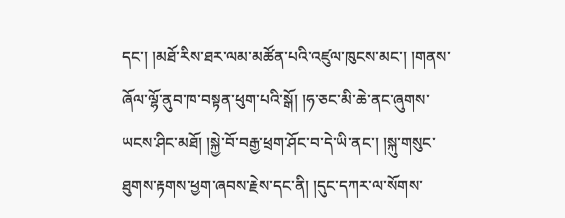དང་། །མཐོ་རིས་ཐར་ལམ་མཚོན་པའི་འཛུལ་ཁུངས་མང་། །གནས་ཞོལ་ལྷོ་ནུབ་ཁ་བསྟན་ཕུག་པའི་སྒོ། །ཧ་ཅང་མི་ཆེ་ནང་ཞུགས་ཡངས་ཤིང་མཐོ། །སྐྱེ་བོ་བརྒྱ་ཕྲག་ཤོང་བ་དེ་ཡི་ནང་། །སྐུ་གསུང་ཐུགས་རྟགས་ཕྱག་ཞབས་རྗེས་དང་ནི། །དུང་དཀར་ལ་སོགས་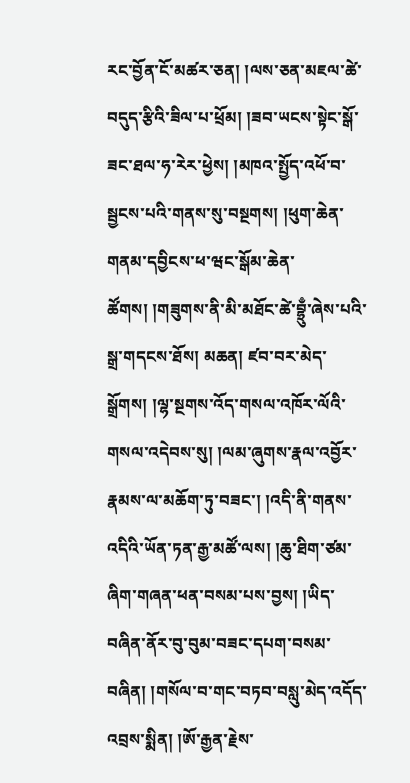རང་བྱོན་ངོ་མཚར་ཅན། །ལས་ཅན་མཇལ་ཚེ་བདུད་རྩིའི་ཟིལ་པ་ཕྲོམ། །ཟབ་ཡངས་སྟེང་སྒོ་ཟང་ཐལ་ཧ་རེར་ཕྱེས། །མཁའ་སྤྱོད་འཕོ་བ་སྦྱངས་པའི་གནས་སུ་བསྔགས། །ཕུག་ཆེན་གནམ་དབྱིངས་ཕ་ཝང་སྒོམ་ཆེན་ཚོགས། །གཟུགས་ནི་མི་མཐོང་ཚེ་བྷྲུྃ་ཞེས་པའི་སྒྲ་གདངས་ཐོས། མཆན། ཛབ་བར་མེད་སྒྲོགས། །ལྷ་སྔགས་འོད་གསལ་འཁོར་ལོའི་གསལ་འདེབས་སུ། །ལམ་ཞུགས་རྣལ་འབྱོར་རྣམས་ལ་མཆོག་ཏུ་བཟང་། །འདི་ནི་གནས་འདིའི་ཡོན་ཏན་རྒྱ་མཚོ་ལས། །ཆུ་ཐིག་ཙམ་ཞིག་གཞན་ཕན་བསམ་པས་བྱས། །ཡིད་བཞིན་ནོར་བུ་བུམ་བཟང་དཔག་བསམ་བཞིན། །གསོལ་བ་གང་བཏབ་བསླུ་མེད་འདོད་འབྲས་སྨིན། །ཨོ་རྒྱན་རྗེས་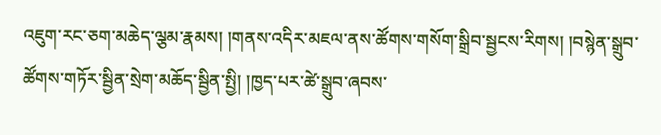འཇུག་རང་ཅག་མཆེད་ལྕམ་རྣམས། །གནས་འདིར་མཇལ་ནས་ཚོགས་གསོག་སྒྲིབ་སྦྱངས་རིགས། །བསྙེན་སྒྲུབ་ཚོགས་གཏོར་སྦྱིན་སྲེག་མཆོད་སྦྱིན་སྤྱི། །ཁྱད་པར་ཚེ་སྒྲུབ་ཞབས་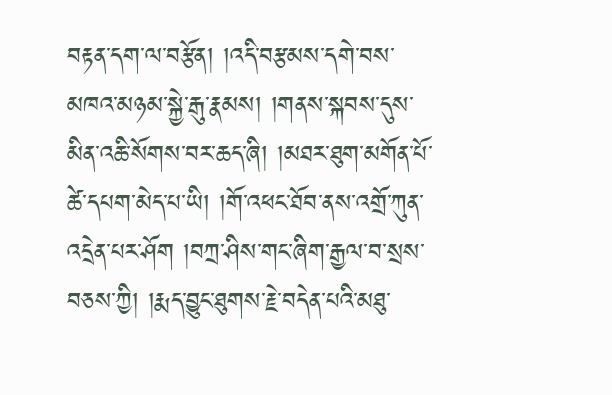བརྟན་དག་ལ་བརྩོན། །འདི་བརྩམས་དགེ་བས་མཁའ་མཉམ་སྐྱེ་རྒུ་རྣམས། །གནས་སྐབས་དུས་མིན་འཆི་སོགས་བར་ཆད་ཞི། །མཐར་ཐུག་མགོན་པོ་ཚེ་དཔག་མེད་པ་ཡི། །གོ་འཕང་ཐོབ་ནས་འགྲོ་ཀུན་འདྲེན་པར་ཤོག །བཀྲ་ཤིས་གང་ཞིག་རྒྱལ་བ་སྲས་བཅས་ཀྱི། །རྨད་བྱུང་ཐུགས་རྗེ་བདེན་པའི་མཐུ་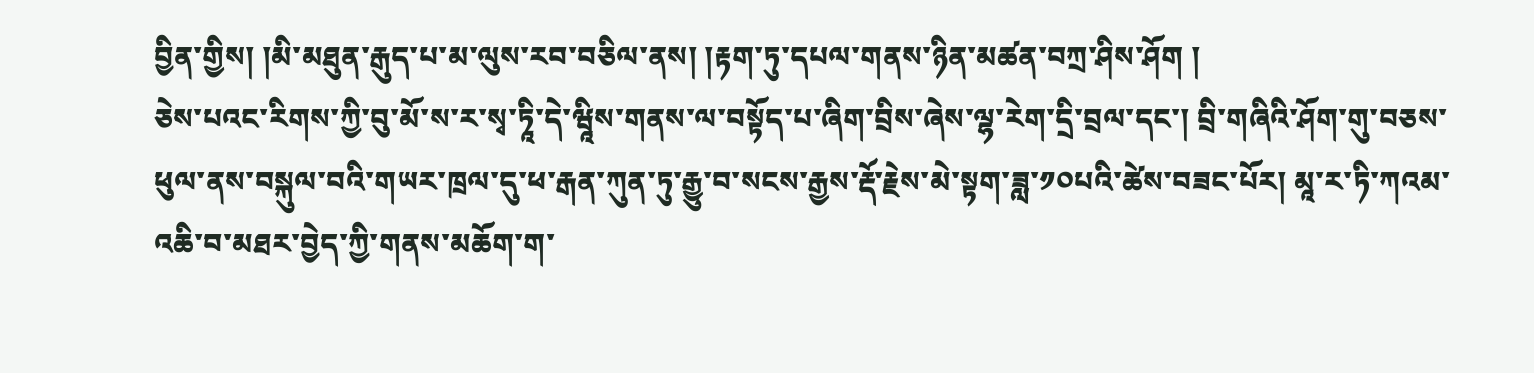བྱིན་གྱིས། །མི་མཐུན་རྒུད་པ་མ་ལུས་རབ་བཅིལ་ནས། །རྟག་ཏུ་དཔལ་གནས་ཉིན་མཚན་བཀྲ་ཤིས་ཤོག །
ཅེས་པའང་རིགས་ཀྱི་བུ་མོ་ས་ར་སྭ་ཏཱི་དེ་ཝཱིས་གནས་ལ་བསྟོད་པ་ཞིག་བྲིས་ཞེས་ལྷ་རེག་དྲི་བྲལ་དང་། བྲི་གཞིའི་ཤོག་གུ་བཅས་ཕུལ་ནས་བསྐུལ་བའི་གཡར་ཁྲལ་དུ་ཕ་རྒན་ཀུན་ཏུ་རྒྱུ་བ་སངས་རྒྱས་རྡོ་རྗེས་མེ་སྟག་ཟླ་༡༠པའི་ཚེས་བཟང་པོར། མཱ་ར་ཏི་ཀའམ་འཆི་བ་མཐར་བྱེད་ཀྱི་གནས་མཆོག་ག་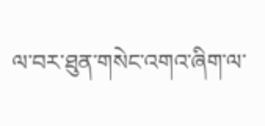ལ་བར་ཐུན་གསེང་འགའ་ཞིག་ལ་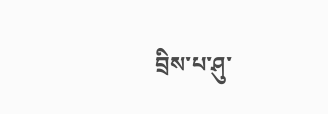བྲིས་པ་ཤུ་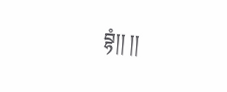བྷཾ།། །།